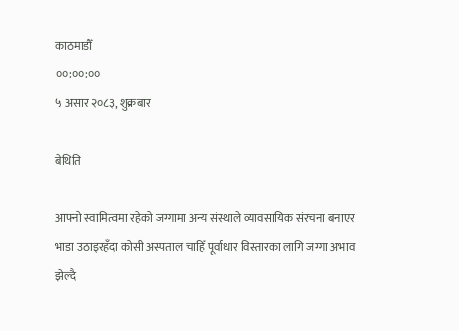काठमाडौँ
००:००:००
५ असार २०८३, शुक्रबार

बेथिति

आफ्नो स्वामित्वमा रहेको जग्गामा अन्य संस्थाले व्यावसायिक संरचना बनाएर भाडा उठाइरहँदा कोसी अस्पताल चाहिँ पूर्वाधार विस्तारका लागि जग्गा अभाव झेल्दै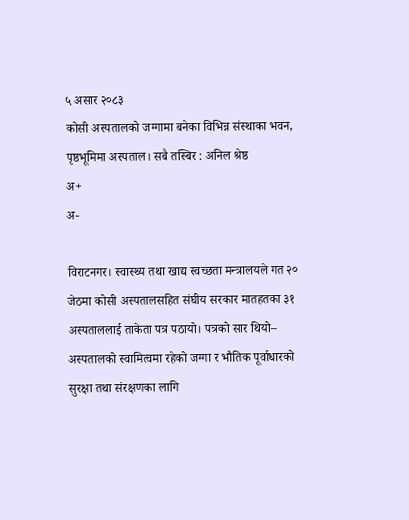५ असार २०८३
कोसी अस्पतालको जग्गामा बनेका विभिन्न संस्थाका भवन, पृष्ठभूमिमा अस्पताल। सबै तस्बिर : अनिल श्रेष्ठ
अ+
अ-

विराटनगर। स्वास्थ्य तथा खाद्य स्वच्छता मन्त्रालयले गत २० जेठमा कोसी अस्पतालसहित संघीय सरकार मातहतका ३१ अस्पताललाई ताकेता पत्र पठायो। पत्रको सार थियो– अस्पतालको स्वामित्वमा रहेको जग्गा र भौतिक पूर्वाधारको सुरक्षा तथा संरक्षणका लागि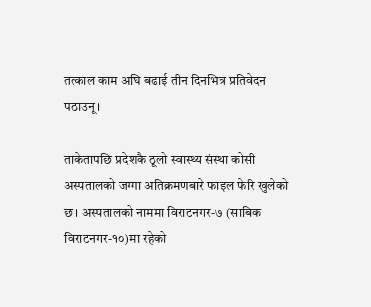तत्काल काम अघि बढाई तीन दिनभित्र प्रतिवेदन पठाउनू।

ताकेतापछि प्रदेशकै ठूलो स्वास्थ्य संस्था कोसी अस्पतालको जग्गा अतिक्रमणबारे फाइल फेरि खुलेको छ। अस्पतालको नाममा विराटनगर-७ (साबिक विराटनगर-१०)मा रहेको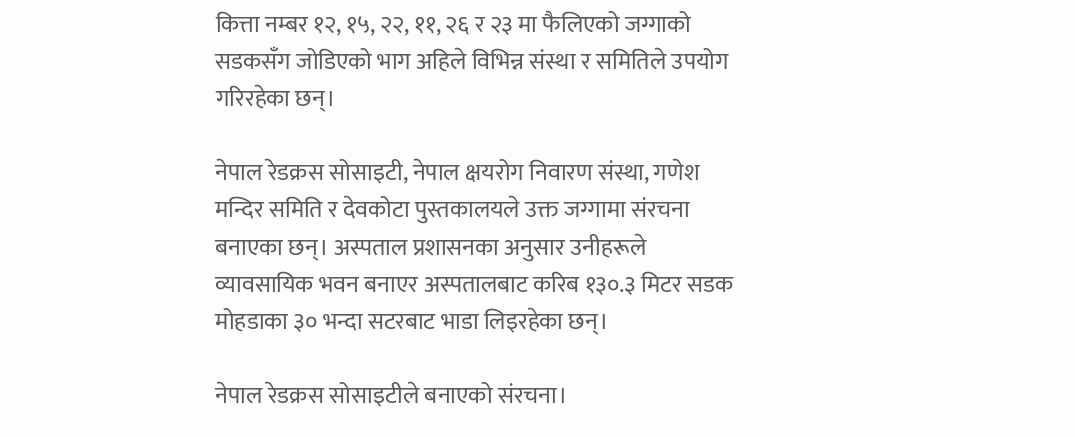कित्ता नम्बर १२, १५, २२, ११, २६ र २३ मा फैलिएको जग्गाको सडकसँग जोडिएको भाग अहिले विभिन्न संस्था र समितिले उपयोग गरिरहेका छन्।

नेपाल रेडक्रस सोसाइटी, नेपाल क्षयरोग निवारण संस्था, गणेश मन्दिर समिति र देवकोटा पुस्तकालयले उक्त जग्गामा संरचना बनाएका छन्। अस्पताल प्रशासनका अनुसार उनीहरूले व्यावसायिक भवन बनाएर अस्पतालबाट करिब १३०.३ मिटर सडक मोहडाका ३० भन्दा सटरबाट भाडा लिइरहेका छन्।

नेपाल रेडक्रस सोसाइटीले बनाएको संरचना।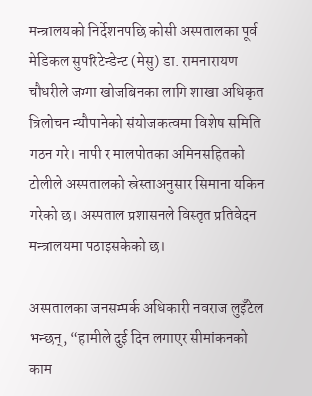मन्त्रालयको निर्देशनपछि कोसी अस्पतालका पूर्व मेडिकल सुपरिटेन्डेन्ट (मेसु) डा. रामनारायण चौधरीले जग्गा खोजबिनका लागि शाखा अधिकृत त्रिलोचन न्यौपानेको संयोजकत्वमा विशेष समिति गठन गरे। नापी र मालपोतका अमिनसहितको टोलीले अस्पतालको स्रेस्ताअनुसार सिमाना यकिन गरेको छ। अस्पताल प्रशासनले विस्तृत प्रतिवेदन मन्त्रालयमा पठाइसकेको छ।

अस्पतालका जनसम्पर्क अधिकारी नवराज लुइँटेल भन्छन्, “हामीले दुई दिन लगाएर सीमांकनको काम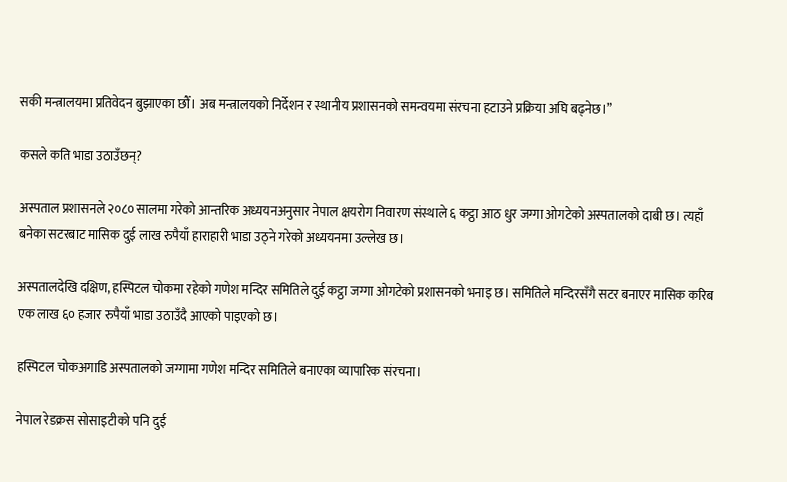सकी मन्त्रालयमा प्रतिवेदन बुझाएका छौँ। अब मन्त्रालयको निर्देशन र स्थानीय प्रशासनको समन्वयमा संरचना हटाउने प्रक्रिया अघि बढ्नेछ।”

कसले कति भाडा उठाउँछन्?

अस्पताल प्रशासनले २०८० सालमा गरेको आन्तरिक अध्ययनअनुसार नेपाल क्षयरोग निवारण संस्थाले ६ कट्ठा आठ धुर जग्गा ओगटेको अस्पतालको दाबी छ। त्यहाँ बनेका सटरबाट मासिक दुई लाख रुपैयाँ हाराहारी भाडा उठ्ने गरेको अध्ययनमा उल्लेख छ।

अस्पतालदेखि दक्षिण, हस्पिटल चोकमा रहेको गणेश मन्दिर समितिले दुई कट्ठा जग्गा ओगटेको प्रशासनको भनाइ छ। समितिले मन्दिरसँगै सटर बनाएर मासिक करिब एक लाख ६० हजार रुपैयाँ भाडा उठाउँदै आएको पाइएको छ।

हस्पिटल चोकअगाडि अस्पतालको जग्गामा गणेश मन्दिर समितिले बनाएका व्यापारिक संरचना।

नेपाल रेडक्रस सोसाइटीको पनि दुई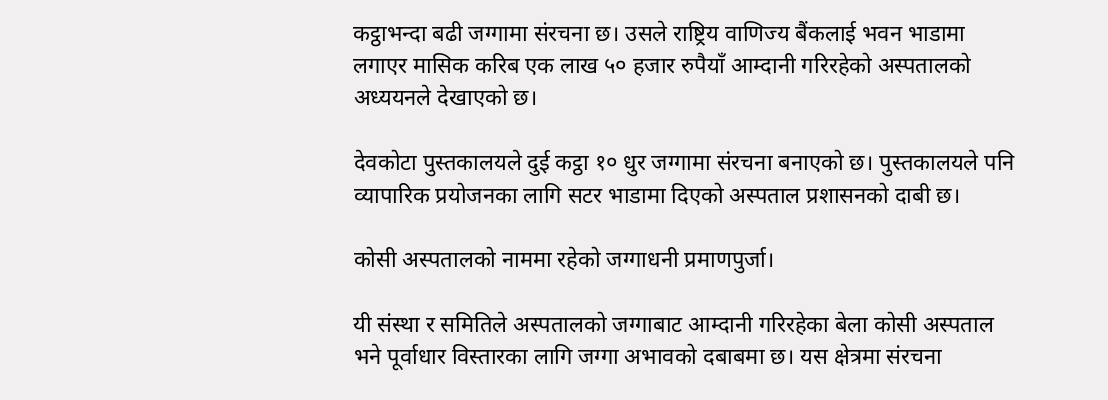कट्ठाभन्दा बढी जग्गामा संरचना छ। उसले राष्ट्रिय वाणिज्य बैंकलाई भवन भाडामा लगाएर मासिक करिब एक लाख ५० हजार रुपैयाँ आम्दानी गरिरहेको अस्पतालको अध्ययनले देखाएको छ।

देवकोटा पुस्तकालयले दुई कट्ठा १० धुर जग्गामा संरचना बनाएको छ। पुस्तकालयले पनि व्यापारिक प्रयोजनका लागि सटर भाडामा दिएको अस्पताल प्रशासनको दाबी छ।

कोसी अस्पतालको नाममा रहेको जग्गाधनी प्रमाणपुर्जा।

यी संस्था र समितिले अस्पतालको जग्गाबाट आम्दानी गरिरहेका बेला कोसी अस्पताल भने पूर्वाधार विस्तारका लागि जग्गा अभावको दबाबमा छ। यस क्षेत्रमा संरचना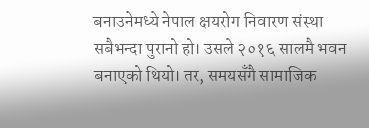बनाउनेमध्ये नेपाल क्षयरोग निवारण संस्था सबैभन्दा पुरानो हो। उसले २०१६ सालमै भवन बनाएको थियो। तर, समयसँगै सामाजिक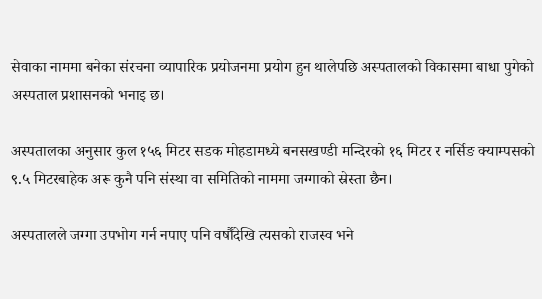सेवाका नाममा बनेका संरचना व्यापारिक प्रयोजनमा प्रयोग हुन थालेपछि अस्पतालको विकासमा बाधा पुगेको अस्पताल प्रशासनको भनाइ छ।

अस्पतालका अनुसार कुल १५६ मिटर सडक मोहडामध्ये बनसखण्डी मन्दिरको १६ मिटर र नर्सिङ क्याम्पसको ९.५ मिटरबाहेक अरू कुनै पनि संस्था वा समितिको नाममा जग्गाको स्रेस्ता छैन।

अस्पतालले जग्गा उपभोग गर्न नपाए पनि वर्षौंदेखि त्यसको राजस्व भने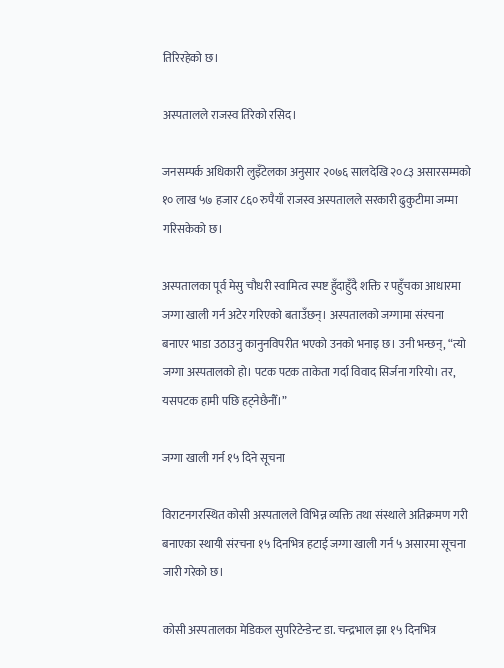तिरिरहेको छ।

अस्पतालले राजस्व तिरेको रसिद।

जनसम्पर्क अधिकारी लुइँटेलका अनुसार २०७६ सालदेखि २०८३ असारसम्मको १० लाख ५७ हजार ८६० रुपैयाँ राजस्व अस्पतालले सरकारी ढुकुटीमा जम्मा गरिसकेको छ।

अस्पतालका पूर्व मेसु चौधरी स्वामित्व स्पष्ट हुँदाहुँदै शक्ति र पहुँचका आधारमा जग्गा खाली गर्न अटेर गरिएको बताउँछन्। अस्पतालको जग्गामा संरचना बनाएर भाडा उठाउनु कानुनविपरीत भएको उनको भनाइ छ। उनी भन्छन्, “त्यो जग्गा अस्पतालको हो। पटक पटक ताकेता गर्दा विवाद सिर्जना गरियो। तर, यसपटक हामी पछि हट्नेछैनौँ।”

जग्गा खाली गर्न १५ दिने सूचना

विराटनगरस्थित कोसी अस्पतालले विभिन्न व्यक्ति तथा संस्थाले अतिक्रमण गरी बनाएका स्थायी संरचना १५ दिनभित्र हटाई जग्गा खाली गर्न ५ असारमा सूचना जारी गरेको छ।

कोसी अस्पतालका मेडिकल सुपरिटेन्डेन्ट डा. चन्द्रभाल झा १५ दिनभित्र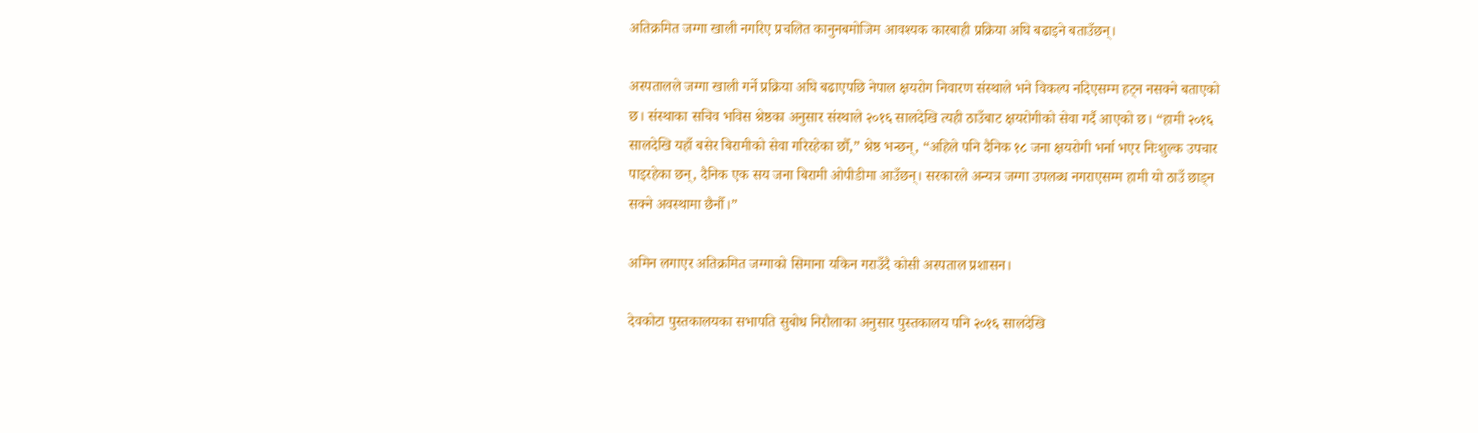अतिक्रमित जग्गा खाली नगरिए प्रचलित कानुनबमोजिम आवश्यक कारबाही प्रक्रिया अघि बढाइने बताउँछन्।

अस्पतालले जग्गा खाली गर्ने प्रक्रिया अघि बढाएपछि नेपाल क्षयरोग निवारण संस्थाले भने विकल्प नदिएसम्म हट्न नसक्ने बताएको छ। संस्थाका सचिव भविस श्रेष्ठका अनुसार संस्थाले २०१६ सालदेखि त्यही ठाउँबाट क्षयरोगीको सेवा गर्दै आएको छ। “हामी २०१६ सालदेखि यहाँ बसेर बिरामीको सेवा गरिरहेका छौँ,” श्रेष्ठ भन्छन्, “अहिले पनि दैनिक १८ जना क्षयरोगी भर्ना भएर निःशुल्क उपचार पाइरहेका छन्, दैनिक एक सय जना बिरामी ओपीडीमा आउँछन्। सरकारले अन्यत्र जग्गा उपलब्ध नगराएसम्म हामी यो ठाउँ छाड्न सक्ने अवस्थामा छैनौँ।”

अमिन लगाएर अतिक्रमित जग्गाको सिमाना यकिन गराउँदै कोसी अस्पताल प्रशासन।

देवकोटा पुस्तकालयका सभापति सुबोध निरौलाका अनुसार पुस्तकालय पनि २०१६ सालदेखि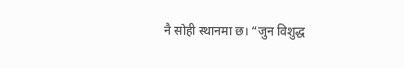नै सोही स्थानमा छ। “जुन विशुद्ध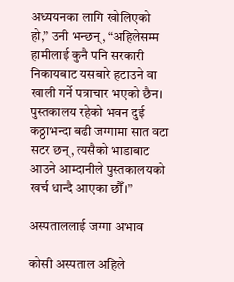अध्ययनका लागि खोलिएको हो,” उनी भन्छन्, “अहिलेसम्म हामीलाई कुनै पनि सरकारी निकायबाट यसबारे हटाउने वा खाली गर्ने पत्राचार भएको छैन। पुस्तकालय रहेको भवन दुई कठ्ठाभन्दा बढी जग्गामा सात वटा सटर छन्, त्यसैको भाडाबाट आउने आम्दानीले पुस्तकालयको खर्च धान्दै आएका छौँ।”

अस्पताललाई जग्गा अभाव

कोसी अस्पताल अहिले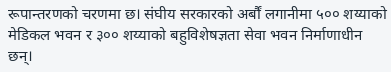रूपान्तरणको चरणमा छ। संघीय सरकारको अर्बौं लगानीमा ५०० शय्याको मेडिकल भवन र ३०० शय्याको बहुविशेषज्ञता सेवा भवन निर्माणाधीन छन्।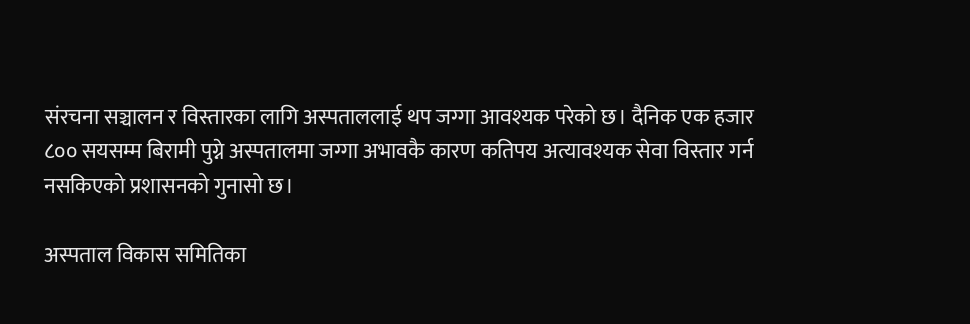संरचना सञ्चालन र विस्तारका लागि अस्पताललाई थप जग्गा आवश्यक परेको छ। दैनिक एक हजार ८०० सयसम्म बिरामी पुग्ने अस्पतालमा जग्गा अभावकै कारण कतिपय अत्यावश्यक सेवा विस्तार गर्न नसकिएको प्रशासनको गुनासो छ।

अस्पताल विकास समितिका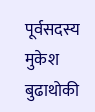पूर्वसदस्य मुकेश बुढाथोकी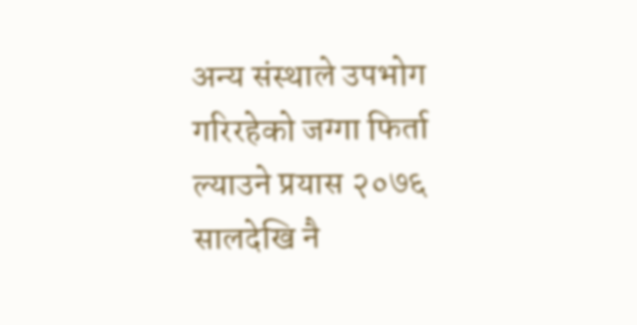अन्य संस्थाले उपभोग गरिरहेको जग्गा फिर्ता ल्याउने प्रयास २०७६ सालदेखि नै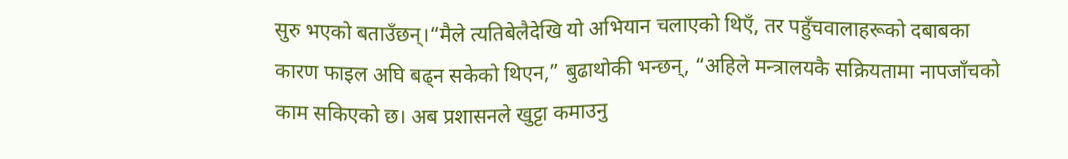सुरु भएको बताउँछन्।“मैले त्यतिबेलैदेखि यो अभियान चलाएको थिएँ, तर पहुँचवालाहरूको दबाबका कारण फाइल अघि बढ्न सकेको थिएन,” बुढाथोकी भन्छन्, “अहिले मन्त्रालयकै सक्रियतामा नापजाँचको काम सकिएको छ। अब प्रशासनले खुट्टा कमाउनु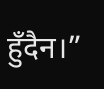हुँदैन।”